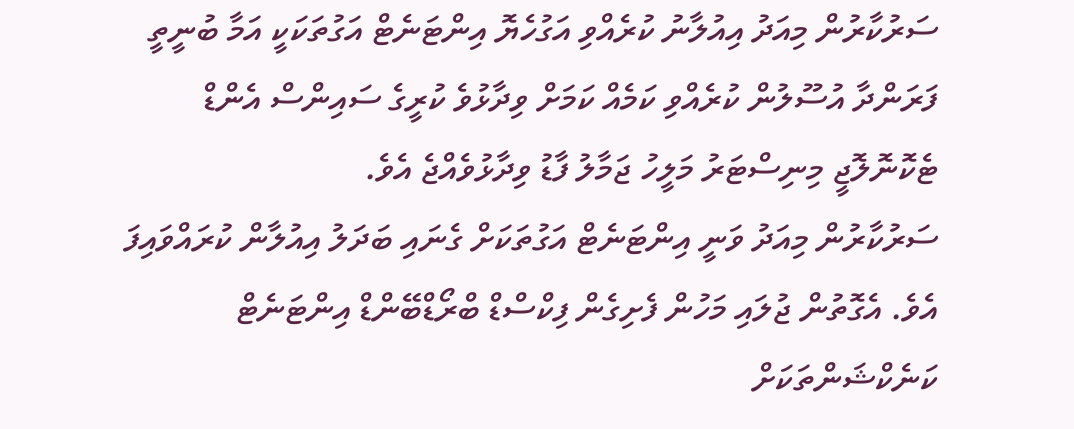ސަރުކާރުން މިއަދު އިއުލާނު ކުރެއްވި އަގުހެޔޮ އިންޓަނެޓް އަގުތަކަކީ އަމާ ބުނީތީ ފަރަންދާ އުސޫލުން ކުރެއްވި ކަމެއް ކަމަށް ވިދާޅުވެ ކުރީގެ ސައިންސް އެންޑް ޓެކޮނޮލޮޖީ މިނިސްޓަރު މަލީހު ޖަމާލު ފާޑު ވިދާޅުވެއްޖެ އެވެ.
ސަރުކާރުން މިއަދު ވަނީ އިންޓަނެޓް އަގުތަކަށް ގެނައި ބަދަލު އިއުލާން ކުރައްވައިފަ އެވެ. އެގޮތުން ޖުލައި މަހުން ފެށިގެން ފިކްސްޑް ބްރޯޑްބޭންޑް އިންޓަނެޓް ކަނެކްޝަންތަކަށް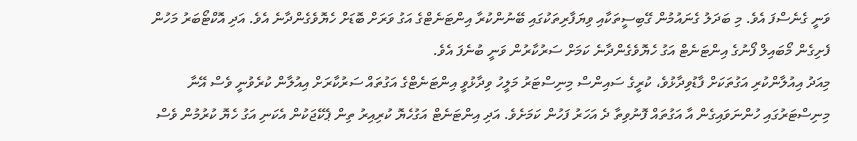ވަނީ ގެނެސްފަ އެވެ. މި ބަދަލު ގެނައުމުން ގޭބިސީތަކާއި ވިޔަފާރިތަކުގައި ބޭނުންކުރާ އިންޓަނެޓްގެ އަގު ވަރަށް ބޮޑަށް ހެޔޮވެގެންދާނެ އެވެ. އަދި އޮކްޓޯބަރު މަހުން ފެށިގެން މޯބައިލް ފޯނުގެ އިންޓަނެޓް އަގު ހެޔޮވެގެންދާނެ ކަމަށް ސަރުކާރުން ވަނީ ބުނެފަ އެވެ.
މިއަދު އިއުލާންކުރި އަގުތަކަށް ފާޑުވިދާޅުވެ، ކުރީގެ ސައިންސް މިނިސްޓަރު މަލީހު ވިދާޅުވީ އިންޓަނެޓްގެ އަގުތައް ސަރުކާރަށް އިއުލާން ކުރެވުނީ ވެސް އޭނާ މިނިސްޓަރުގައި ހުންނަވައިގެން އާ އަގުތައް ފޮނުވިތާ ދެ އަހަރު ފަހުން ކަމަށެވެ. އަދި އިންޓަނެޓް އަގުހެޔޮ ކުރިއިރު ތިން ޕެކޭޖަކުން އެކަނި އަގު ހެޔޮ ކުރުމުން ވެސް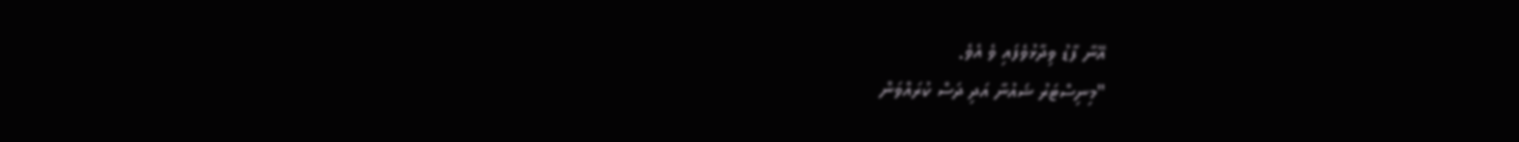އޭނާ ފާޑު ވިދާޅުވެފައި ވެ އެވެ.
"މިނިސްޓަރު ޝައުނާ އަދި ދަސް ކުރައްވަން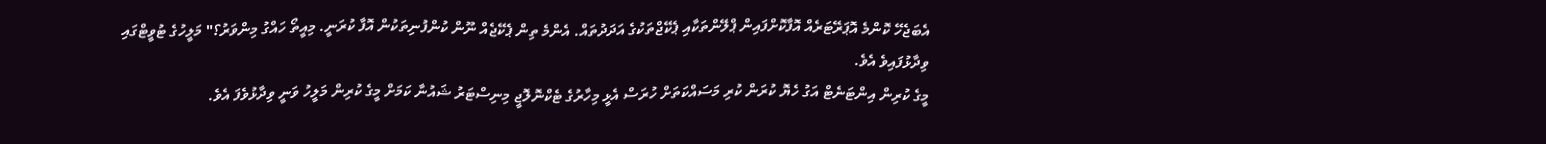އެބަޖެހޭ ކޮންމެ އޮޕަރޭޓަރެއް އޮފާކޮށްފައިން ޕްލޭންތަކާއި ޕެކޭޖްތަކުގެ އަދަދުތައް. އެންމެ ތިން ޕެކޭޖެއް ނޫން ކުންފުނިތަކުން އޮފާ ކުރަނީ. މިއީތޯ ހައްގު މިންވަރު؟" މަލީހުގެ ޓުވީޓްގައި ވިދާޅުފައިވެ އެވެ.
މީގެ ކުރިން އިންޓަނެޓް އަގު ހެޔޮ ކުރަން ކުރި މަސައްކަތަށް ހުރަސް އެޅީ މިހާރުގެ ޓެކްނޮލޮޖީ މިނިސްޓަރު ޝައުނާ ކަމަށް މީގެ ކުރިން މަލީހު ވަނީ ވިދާޅުވެފަ އެވެ.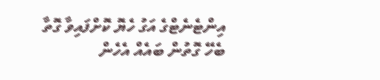އިންޓެނެޓްގެ އަގު ހެޔޮ ކޮށްފައިވާ ގޮތާ ބެހޭ ގޮތުން ބައެއް އެހެން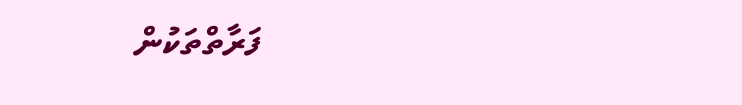ފަރާތްތަކުން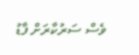ވެސް ސަރުކާރަށް ފާޑު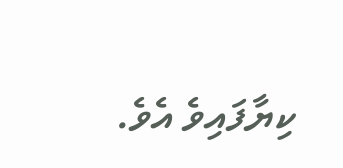ކިޔާފައިވެ އެވެ.